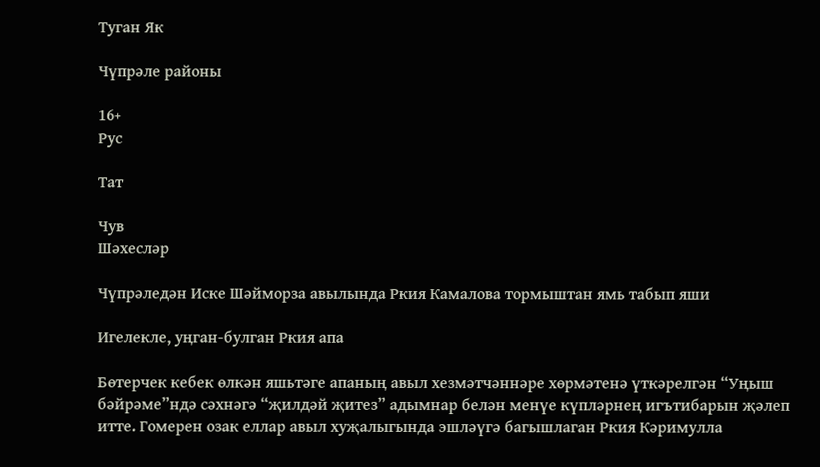Туган Як

Чүпрәле районы

16+
Рус

Тат

Чув
Шәхесләр

Чүпрәледән Иске Шәйморза авылында Ркия Камалова тормыштан ямь табып яши

Игелекле, уңган-булган Ркия апа

Бөтерчек кебек өлкән яшьтәге апаның авыл хезмәтчәннәре хөрмәтенә үткәрелгән “Уңыш бәйрәме”ндә сәхнәгә “җилдәй җитез” адымнар белән менүе күпләрнең игътибарын җәлеп итте. Гомерен озак еллар авыл хуҗалыгында эшләүгә багышлаган Ркия Кәримулла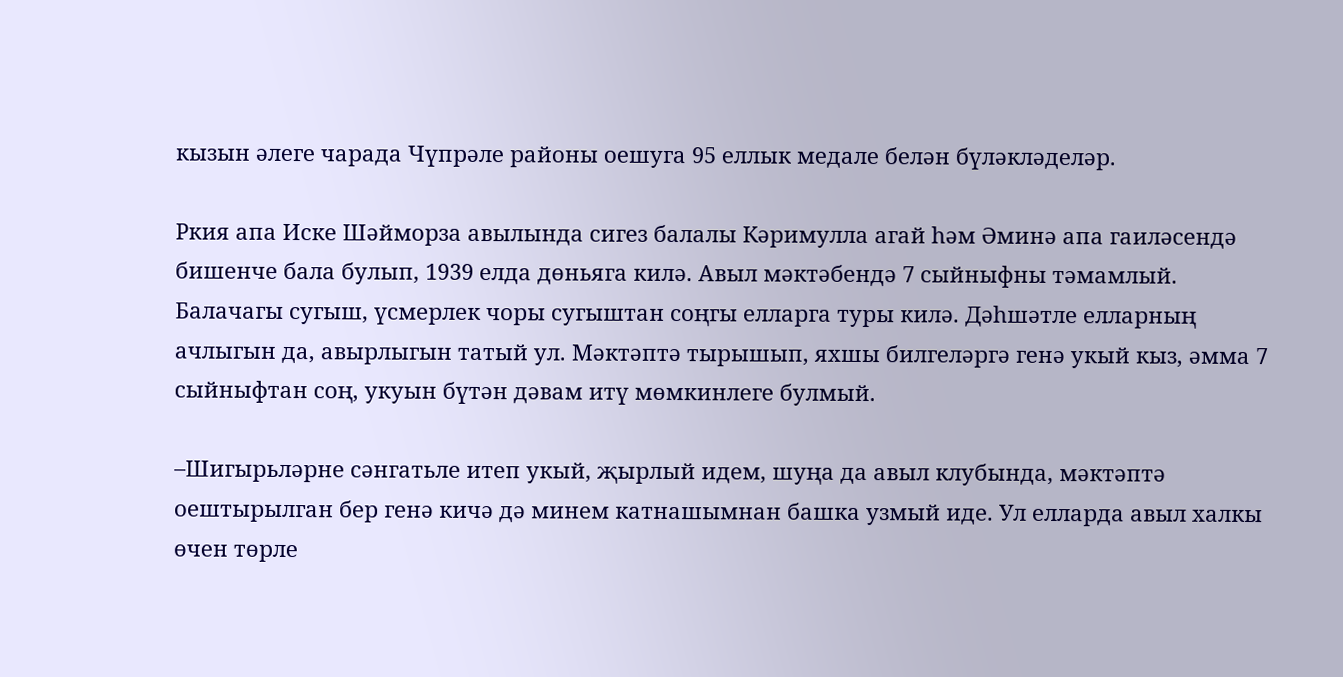кызын әлеге чарада Чүпрәле районы оешуга 95 еллык медале белән бүләкләделәр.

Ркия апа Иске Шәйморза авылында сигез балалы Кәримулла агай һәм Әминә апа гаиләсендә бишенче бала булып, 1939 елда дөньяга килә. Авыл мәктәбендә 7 сыйныфны тәмамлый. Балачагы сугыш, үсмерлек чоры сугыштан соңгы елларга туры килә. Дәһшәтле елларның ачлыгын да, авырлыгын татый ул. Мәктәптә тырышып, яхшы билгеләргә генә укый кыз, әмма 7 сыйныфтан соң, укуын бүтән дәвам итү мөмкинлеге булмый.

–Шигырьләрне сәнгатьле итеп укый, җырлый идем, шуңа да авыл клубында, мәктәптә оештырылган бер генә кичә дә минем катнашымнан башка узмый иде. Ул елларда авыл халкы өчен төрле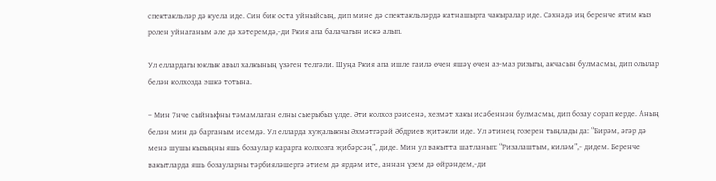спектакльләр дә куела иде. Син бик оста уйныйсың, дип мине дә спектакльләрдә катнашырга чакыралар иде. Сәхнәдә иң беренче ятим кыз ролен уйнаганым әле дә хәтеремдә,-ди Ркия апа балачагын искә алып.

Ул еллардагы юклык авыл халкының үзәген телгәли. Шуңа Ркия апа ишле гаилә өчен яшәү өчен аз-маз ризыгы, акчасын булмасмы, дип олылар белән колхозда эшкә тотына.

– Мин 7нче сыйныфны тәмамлаган елны сыерыбыз үлде. Әти колхоз рәисенә, хезмәт хакы исәбеннән булмасмы, дип бозау сорап керде. Аның белән мин дә барганым исемдә. Ул елларда хуҗалыкны Әхмәтгәрәй Әбдриев җитәкли иде. Ул әтинең гозерен тыңлады да: “Бирәм, әгәр дә  менә шушы кызыңны яшь бозаулар карарга колхозга җибәрсәң”, диде. Мин ул вакытта шатланып: “Ризалаштым, киләм”,- дидем. Беренче вакытларда яшь бозауларны тәрбияләшергә әтием дә ярдәм ите, аннан үзем дә өйрәндем,-ди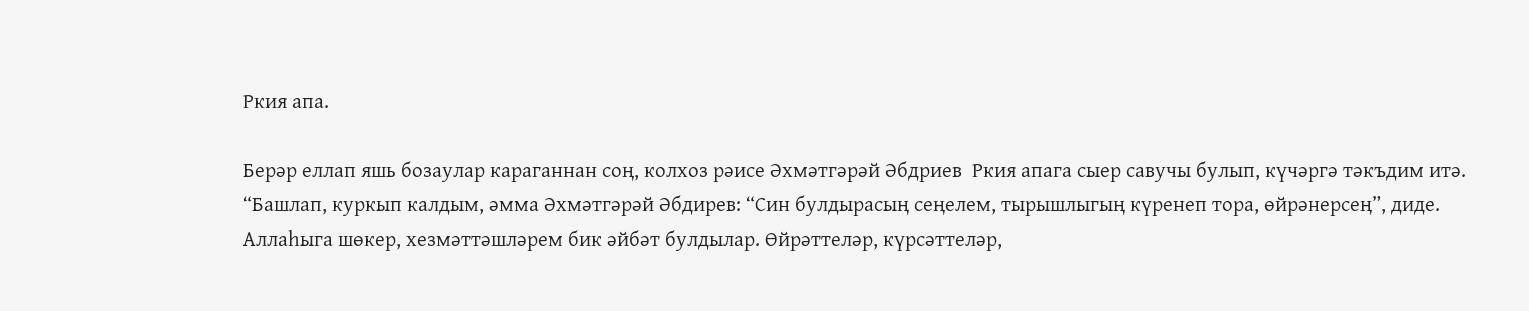Ркия апа.

Берәр еллап яшь бозаулар караганнан соң, колхоз рәисе Әхмәтгәрәй Әбдриев  Ркия апага сыер савучы булып, күчәргә тәкъдим итә. “Башлап, куркып калдым, әмма Әхмәтгәрәй Әбдирев: “Син булдырасың сеңелем, тырышлыгың күренеп тора, өйрәнерсең”, диде. Аллаһыга шөкер, хезмәттәшләрем бик әйбәт булдылар. Өйрәттеләр, күрсәттеләр,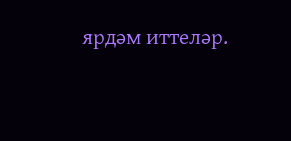ярдәм иттеләр.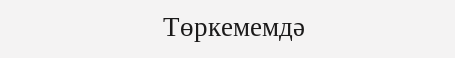Төркемемдә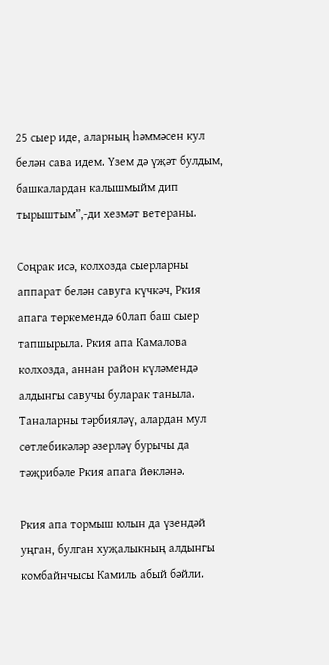25 сыер иде, аларның һәммәсен кул белән сава идем. Үзем дә үҗәт булдым, башкалардан калышмыйм дип тырыштым”,-ди хезмәт ветераны.

Соңрак исә, колхозда сыерларны аппарат белән савуга күчкәч, Ркия апага төркемендә 60лап баш сыер тапшырыла. Ркия апа Камалова колхозда, аннан район күләмендә алдынгы савучы буларак таныла. Таналарны тәрбияләү, алардан мул сөтлебикәләр әзерләү бурычы да тәҗрибәле Ркия апага йөкләнә.

Ркия апа тормыш юлын да үзендәй уңган, булган хуҗалыкның алдынгы комбайнчысы Камиль абый бәйли.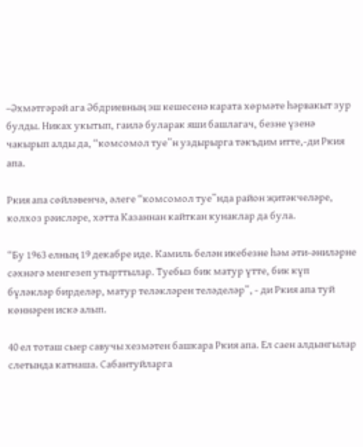–Әхмәтгәрәй ага Әбдриевның эш кешесенә карата хөрмәте һәрвакыт зур булды. Никах укытып, гаилә буларак яши башлагач, безне үзенә чакырып алды да, “комсомол туе”н уздырырга тәкъдим итте,-ди Ркия апа.

Ркия апа сөйләвенчә, әлеге “комсомол туе”нда район җитәкчеләре, колхоз рәисләре, хәтта Казаннан кайткан кунаклар да була.

“Бу 1963 елның 19 декабре иде. Камиль белән икебезне һәм әти-әниләрне сәхнәгә менгезеп утырттылар. Туебыз бик матур үтте, бик күп бүләкләр бирделәр, матур теләкләрен теләделәр”, - ди Ркия апа туй көннәрен искә алып.

40 ел тоташ сыер савучы хезмәтен башкара Ркия апа. Ел саен алдынгылар слетында катнаша. Сабантуйларга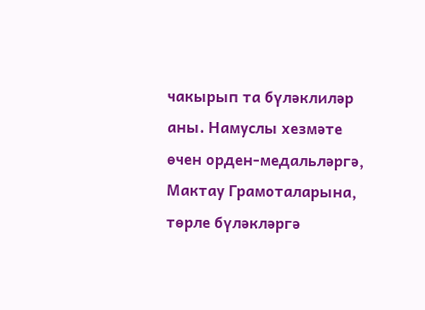чакырып та бүләклиләр аны. Намуслы хезмәте өчен орден-медальләргә, Мактау Грамоталарына, төрле бүләкләргә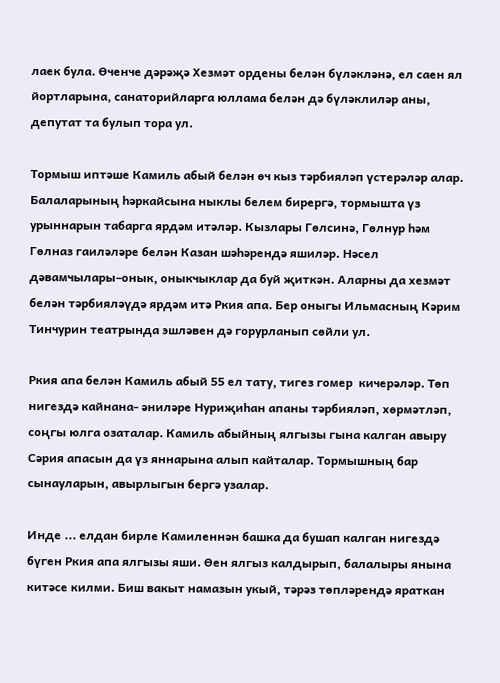лаек була. Өченче дәрәҗә Хезмәт ордены белән бүләкләнә, ел саен ял йортларына, санаторийларга юллама белән дә бүләклиләр аны, депутат та булып тора ул.

Тормыш иптәше Камиль абый белән өч кыз тәрбияләп үстерәләр алар. Балаларының һәркайсына ныклы белем бирергә, тормышта үз урыннарын табарга ярдәм итәләр. Кызлары Гөлсинә, Гөлнур һәм Гөлназ гаиләләре белән Казан шәһәрендә яшиләр. Нәсел дәвамчылары–онык, оныкчыклар да буй җиткән. Аларны да хезмәт белән тәрбияләүдә ярдәм итә Ркия апа. Бер оныгы Ильмасның Кәрим Тинчурин театрында эшләвен дә горурланып сөйли ул.

Ркия апа белән Камиль абый 55 ел тату, тигез гомер  кичерәләр. Төп нигездә кайнана- әниләре Нуриҗиһан апаны тәрбияләп, хөрмәтләп, соңгы юлга озаталар. Камиль абыйның ялгызы гына калган авыру Сәрия апасын да үз яннарына алып кайталар. Тормышның бар сынауларын, авырлыгын бергә узалар.

Инде ... елдан бирле Камиленнән башка да бушап калган нигездә бүген Ркия апа ялгызы яши. Өен ялгыз калдырып, балалыры янына китәсе килми. Биш вакыт намазын укый, тәрәз төпләрендә яраткан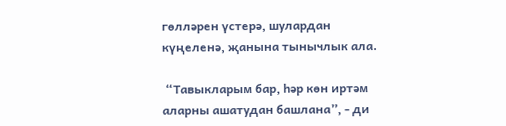гөлләрен үстерә, шулардан күңеленә, җанына тынычлык ала.

 “Тавыкларым бар, һәр көн иртәм аларны ашатудан башлана”, - ди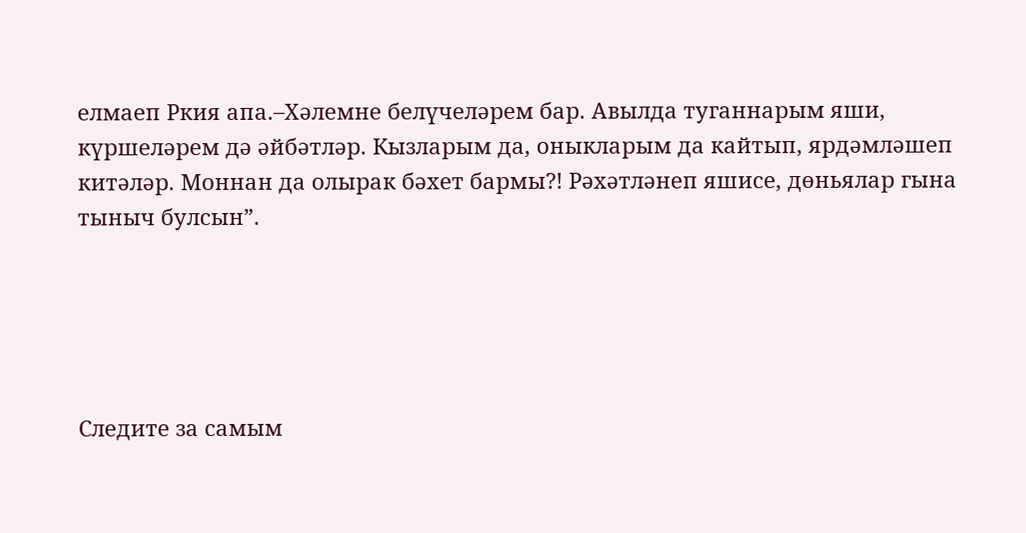елмаеп Ркия апа.–Хәлемне белүчеләрем бар. Авылда туганнарым яши, күршеләрем дә әйбәтләр. Кызларым да, оныкларым да кайтып, ярдәмләшеп китәләр. Моннан да олырак бәхет бармы?! Рәхәтләнеп яшисе, дөньялар гына тыныч булсын”.





Следите за самым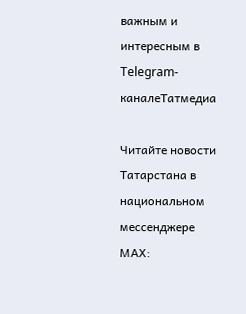важным и интересным в Telegram-каналеТатмедиа

Читайте новости Татарстана в национальном мессенджере MАХ: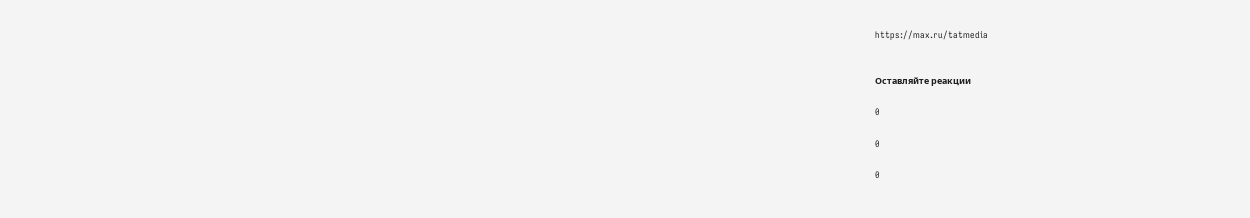https://max.ru/tatmedia


Оставляйте реакции

0

0

0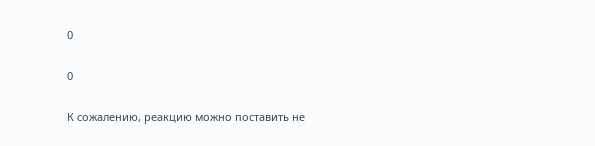0

0

К сожалению, реакцию можно поставить не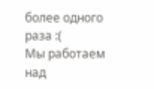более одного раза :(
Мы работаем над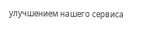улучшением нашего сервиса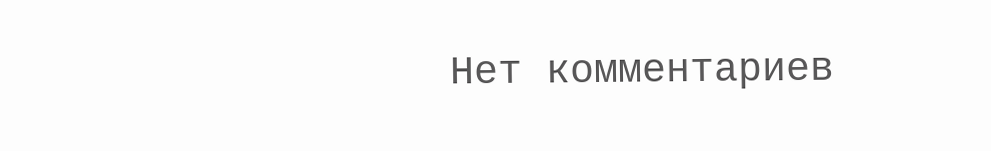Нет комментариев